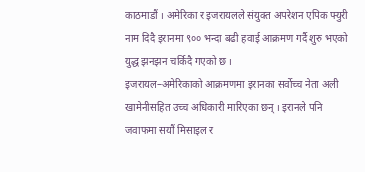काठमाडौं । अमेरिका र इजरायलले संयुक्त अपरेशन एपिक फ्युरी नाम दिदै इरानमा ९०० भन्दा बढी हवाई आक्रमण गर्दै शुरु भएको युद्ध झनझन चर्किदै गएको छ ।
इजरायल–अमेरिकाको आक्रमणमा इरानका सर्वोच्च नेता अली खामेनीसहित उच्च अधिकारी मारिएका छन् । इरानले पनि जवाफमा सयौं मिसाइल र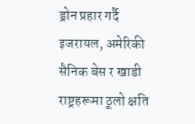ड्रोन प्रहार गर्दै इजरायल, अमेरिकी सैनिक बेस र खाडी राष्ट्रहरूमा ठूलो क्षति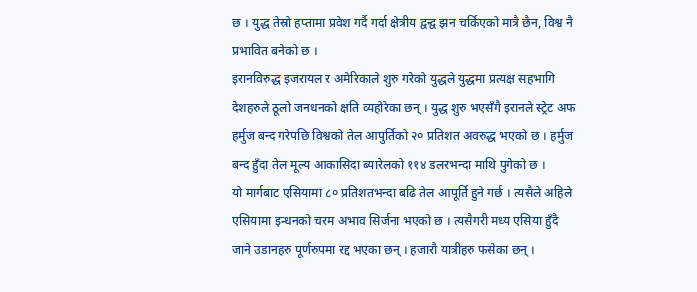छ । युद्ध तेस्रो हप्तामा प्रवेश गर्दै गर्दा क्षेत्रीय द्वन्द्व झन चर्किएको मात्रै छैन, विश्व नै प्रभावित बनेको छ ।
इरानविरुद्ध इजरायल र अमेरिकाले शुरु गरेको युद्धले युद्धमा प्रत्यक्ष सहभागि देशहरुले ठूलो जनधनको क्षति व्यहोरेका छन् । युद्ध शुरु भएसँगै इरानले स्ट्रेट अफ हर्मुज बन्द गरेपछि विश्वको तेल आपुर्तिको २० प्रतिशत अवरुद्ध भएको छ । हर्मुज बन्द हुँदा तेल मूल्य आकासिदा ब्यारेलको ११४ डलरभन्दा माथि पुगेको छ ।
यो मार्गबाट एसियामा ८० प्रतिशतभन्दा बढि तेल आपूर्ति हुने गर्छ । त्यसैले अहिले एसियामा इन्धनको चरम अभाव सिर्जना भएको छ । त्यसैगरी मध्य एसिया हुँदै जाने उडानहरु पूर्णरुपमा रद्द भएका छन् । हजारौ यात्रीहरु फसेका छन् ।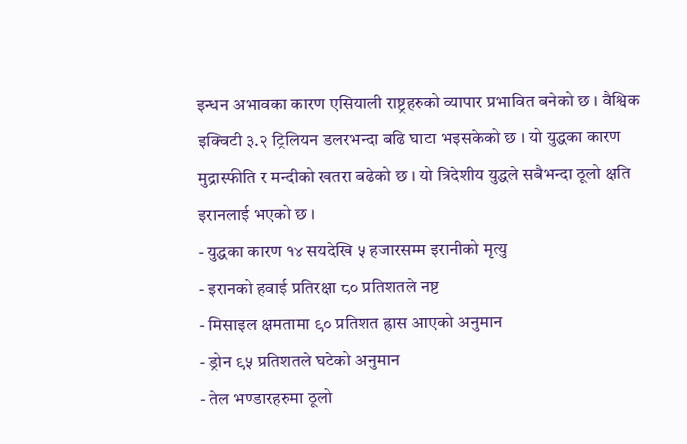इन्धन अभावका कारण एसियाली राष्ट्रहरुको व्यापार प्रभावित बनेको छ । वैश्विक इक्विटी ३.२ ट्रिलियन डलरभन्दा बढि घाटा भइसकेको छ । यो युद्धका कारण मुद्रास्फीति र मन्दीको खतरा बढेको छ । यो त्रिदेशीय युद्धले सबैभन्दा ठूलो क्षति इरानलाई भएको छ ।
- युद्धका कारण १४ सयदेखि ५ हजारसम्म इरानीको मृत्यु
- इरानको हवाई प्रतिरक्षा ८० प्रतिशतले नष्ट
- मिसाइल क्षमतामा ९० प्रतिशत ह्रास आएको अनुमान
- ड्रोन ९५ प्रतिशतले घटेको अनुमान
- तेल भण्डारहरुमा ठूलो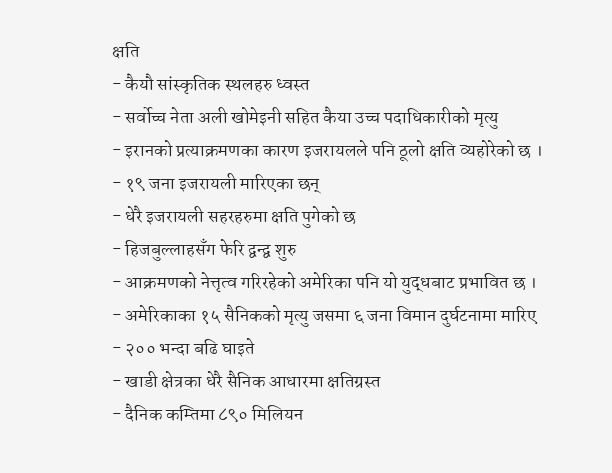क्षति
- कैयौ सांस्कृतिक स्थलहरु ध्वस्त
- सर्वोच्च नेता अली खोमेइनी सहित कैया उच्च पदाधिकारीको मृत्यु
- इरानको प्रत्याक्रमणका कारण इजरायलले पनि ठूलो क्षति व्यहोरेको छ ।
- १९ जना इजरायली मारिएका छन्
- धेरै इजरायली सहरहरुमा क्षति पुगेको छ
- हिजबुल्लाहसँग फेरि द्वन्द्व शुरु
- आक्रमणको नेत्तृत्व गरिरहेको अमेरिका पनि यो युद्धबाट प्रभावित छ ।
- अमेरिकाका १५ सैनिकको मृत्यु जसमा ६ जना विमान दुर्घटनामा मारिए
- २०० भन्दा बढि घाइते
- खाडी क्षेत्रका धेरै सैनिक आधारमा क्षतिग्रस्त
- दैनिक कम्तिमा ८९० मिलियन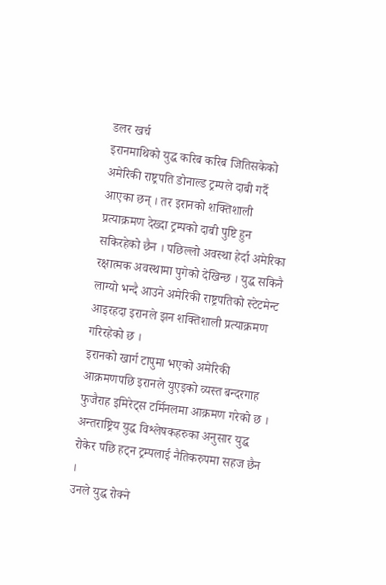डलर खर्च
इरानमाथिको युद्ध करिब करिब जितिसकेको अमेरिकी राष्ट्रपति डोनाल्ड ट्रम्पले दाबी गर्दै आएका छन् । तर इरानको शक्तिशाली प्रत्याक्रमण देख्दा ट्रम्पको दाबी पुष्टि हुन सकिरहेको छैन । पछिल्लो अवस्था हेर्दा अमेरिका रक्षात्मक अवस्थामा पुगेको देखिन्छ । युद्ध सकिनै लाग्यो भन्दै आउने अमेरिकी राष्ट्रपतिको स्टेटमेन्ट आइरहदा इरानले झन शक्तिशाली प्रत्याक्रमण गरिरहेको छ ।
इरानको खार्ग टापुमा भएको अमेरिकी आक्रमणपछि इरानले युएइको व्यस्त बन्दरगाह फुजैराह इमिरेट्स टर्मिनलमा आक्रमण गरेको छ । अन्तराष्ट्रिय युद्ध विश्लेषकहरुका अनुसार युद्ध रोकेर पछि हट्न ट्रम्पलाई नैतिकरुपमा सहज छैन ।
उनले युद्ध रोक्ने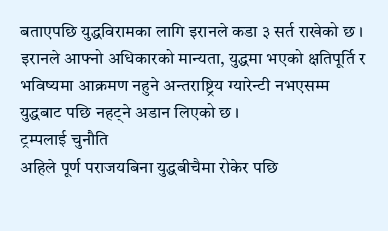बताएपछि युद्धविरामका लागि इरानले कडा ३ सर्त राखेको छ । इरानले आफ्नो अधिकारको मान्यता, युद्धमा भएको क्षतिपूर्ति र भविष्यमा आक्रमण नहुने अन्तराष्ट्रिय ग्यारेन्टी नभएसम्म युद्धबाट पछि नहट्ने अडान लिएको छ ।
ट्रम्पलाई चुनौति
अहिले पूर्ण पराजयबिना युद्धबीचैमा रोकेर पछि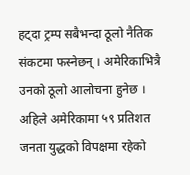हट्दा ट्रम्प सबैभन्दा ठूलो नैतिक संकटमा फस्नेछन् । अमेरिकाभित्रै उनको ठूलो आलोचना हुनेछ । अहिले अमेरिकामा ५९ प्रतिशत जनता युद्धको विपक्षमा रहेको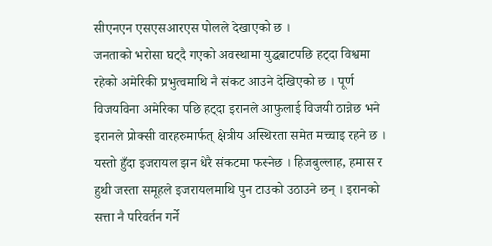सीएनएन एसएसआरएस पोलले देखाएको छ ।
जनताको भरोसा घट्दै गएको अवस्थामा युद्धबाटपछि हट्दा विश्वमा रहेको अमेरिकी प्रभुत्वमाथि नै संकट आउने देखिएको छ । पूर्ण विजयविना अमेरिका पछि हट्दा इरानले आफुलाई विजयी ठान्नेछ भने इरानले प्रोक्सी वारहरुमार्फत् क्षेत्रीय अस्थिरता समेत मच्चाइ रहने छ ।
यस्तो हुँदा इजरायल झन धेरै संकटमा फस्नेछ । हिजबुल्लाह, हमास र हुथी जस्ता समूहले इजरायलमाथि पुन टाउको उठाउने छन् । इरानको सत्ता नै परिवर्तन गर्ने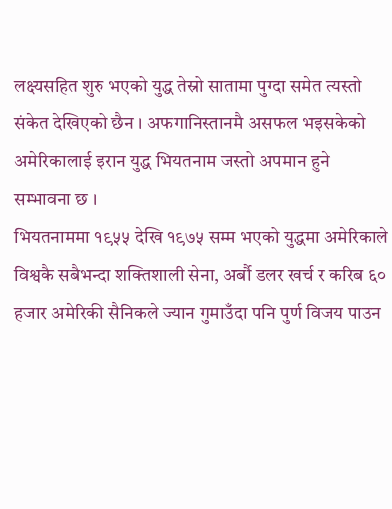लक्ष्यसहित शुरु भएको युद्ध तेस्रो सातामा पुग्दा समेत त्यस्तो संकेत देखिएको छैन । अफगानिस्तानमै असफल भइसकेको अमेरिकालाई इरान युद्ध भियतनाम जस्तो अपमान हुने सम्भावना छ ।
भियतनाममा १९५५ देखि १९७५ सम्म भएको युद्धमा अमेरिकाले विश्वकै सबैभन्दा शक्तिशाली सेना, अर्बौ डलर खर्च र करिब ६० हजार अमेरिकी सैनिकले ज्यान गुमाउँदा पनि पुर्ण विजय पाउन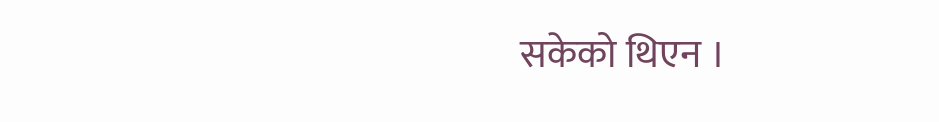सकेको थिएन ।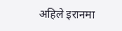अहिले इरानमा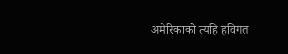अमेरिकाको त्यहि हविगत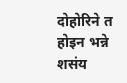दोहोरिने त होइन भन्ने शसंय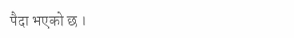पैदा भएको छ ।